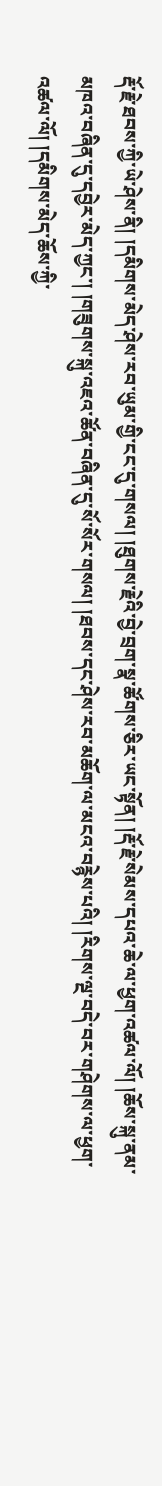རྡོ་རྗེ་ཐབས་ཀྱི་ཡེ་ཤེས་ནི། །དམིགས་མེད་ཤེས་རབ་ཡུམ་གྱི་ངང་དུ་གསལ། །ཐུགས་རྗེའི་བྱེ་བྲག་སྣ་ཚོགས་ཅིར་ཡང་སྟོན། །རྡོ་རྗེ་སེམས་དཔའ་ཆེ་ལ་ཕྱག་འཚལ་ལོ། །ཆོས་སྐུ་ནམ་མཁའ་བཞིན་དུ་དབྱེར་མེད་ཀྱང་། །གཟུགས་སྐུ་འཇའ་ཚོན་བཞིན་དུ་སོ་སོར་གསལ། །ཐབས་དང་ཤེས་རབ་མཆོག་ལ་མངའ་བརྙེས་པའི། །རིགས་ལྔ་བདེ་བར་གཤེགས་ལ་ཕྱག་འཚལ་ལོ། །དམིགས་མེད་ཆོས་ཀྱི་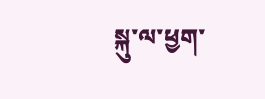སྐུ་ལ་ཕྱག་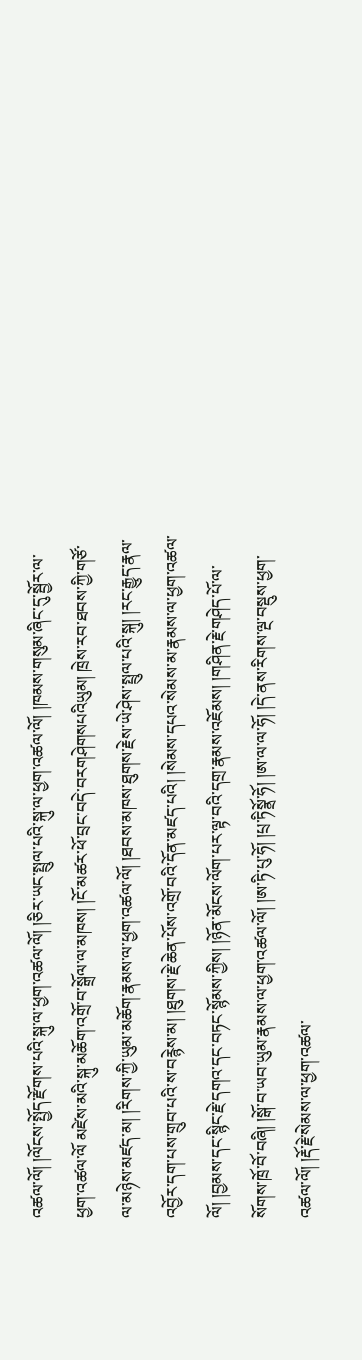འཚལ་ལོ། །ལོངས་སྤྱོད་རྫོགས་པའི་སྐུ་ལ་ཕྱག་འཚལ་ལོ། །ཅིར་ཡང་སྤྲུལ་པའི་སྐུ་ལ་ཕྱག་འཚལ་ལོ། །ཁམས་གསུམ་ཞིང་དུ་སྦྱོར་ལ་ཕྱག་འཚལ་ལོ མཛེས་མའི་སྐུ་མཆོག་འགྲོ་བ་སྒྲོལ་ལ་མཁས། །ངོ་མཚར་ཕོ་བྲང་བདེ་བརགཤེགསཔའིཡུམ། ཁྲེས་རབ་ཐབས་ཀྱི་གཙོ་ལ་མཉེས་མཛད་མ། །རིགས་ཀྱི་ཡུམ་མཆོག་རྣམས་ལ་ཕྱག་འཚལ་ལོ། །ཐབས་མཁས་ཐུགས་རྗེས་ཡེ་ཤེས་སྤྲུལ་པའི་སྐུ། །རང་རྒྱུད་རྣལ་འབྱོར་དག་པས་གྲུབ་པའི་ས་བརྙེས་མ། །ཐུགས་རྗེ་ཆེན་པོས་འགྲོ་བའི་དོན་མཛད་པའི། །སེམས་དཔའ་སེམས་མ་རྣམས་ལ་ཕྱག་འཚལ་ལོ། །བྱམས་དང་སྙིང་རྗེ་དགའ་དང་བཏང་སྙོམས་ཀྱིས། །ཉོན་མོངས་ལོག་པར་ལྟ་བའི་དགྲ་རྣམས་འཇོམས། །གཤིན་རྗེ་གཤེད་པོ་ལ་སོགས་ཁྲོ་བོ་བཞི། །སྒོ་བ་ཡབ་ཡུམ་རྣམས་ལ་ཕྱག་འཚལ་ལོ། །ཨ་ཏི་པུ་ཧོ། །པྲ་ཏིསྣྲོ་ཧོ། །ཨ་ལ་ལ་ཧོ། །དེ་ནས་རིགས་ལྔ་བསྡུས་ཕྱག་འཚལ་ལོ། །རྡོ་རྗེ་སེམས་ལ་ཕྱག་འཚལ་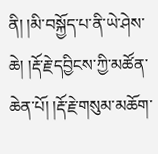ནི། །མི་བསྐྱོད་པ་ནི་ཡེ་ཤེས་ཆེ། །རྡོ་རྗེ་དབྱིངས་ཀྱི་མཚོན་ཆེན་པོ། །རྡོ་རྗེ་གསུམ་མཆོག་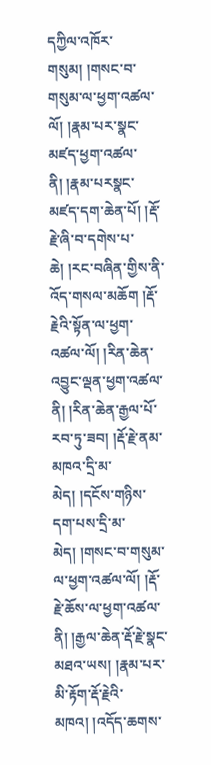དཀྱིལ་འཁོར་གསུམ། །གསང་བ་གསུམ་ལ་ཕྱག་འཚལ་ལོ། །རྣམ་པར་སྣང་མཛད་ཕྱག་འཚལ་ནི། །རྣམ་པརསྣང་མཛད་དག་ཆེན་པོ། །རྡོ་རྗེ་ཞི་བ་དགེས་པ་ཆེ། །རང་བཞིན་གྱིས་ནི་འོད་གསལ་མཆོག །རྡོ་རྗེའི་སྟོན་ལ་ཕྱག་འཚལ་ལོ། །རིན་ཆེན་འབྱུང་ལྡན་ཕྱག་འཚལ་ནི། །རིན་ཆེན་རྒྱལ་པོ་རབ་ཏུ་ཟབ། །རྡོ་རྗེ་ནམ་མཁའ་དྲི་མ་མེད། །དངོས་གཉིས་དག་པས་དྲི་མ་མེད། །གསང་བ་གསུམ་ལ་ཕྱག་འཚལ་ལོ། །རྡོ་རྗེ་ཆོས་ལ་ཕྱག་འཚལ་ནི། །རྒྱལ་ཆེན་རྡོ་རྗེ་སྣང་མཐའ་ཡས། །རྣམ་པར་མི་རྟོག་རྡོ་རྗེའི་མཁའ། །འདོད་ཆགས་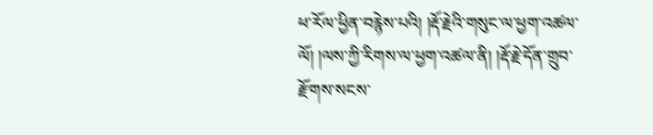ཕ་རོལ་ཕྱིན་བརྙེས་པའི། །རྡོ་རྗེའི་གསུང་ལ་ཕྱག་འཚལ་ལོ། །ལས་ཀྱི་རིགས་ལ་ཕྱག་འཚལ་ནི། །རྡོ་རྗེ་དོན་གྲུབ་རྫོགས་སངས་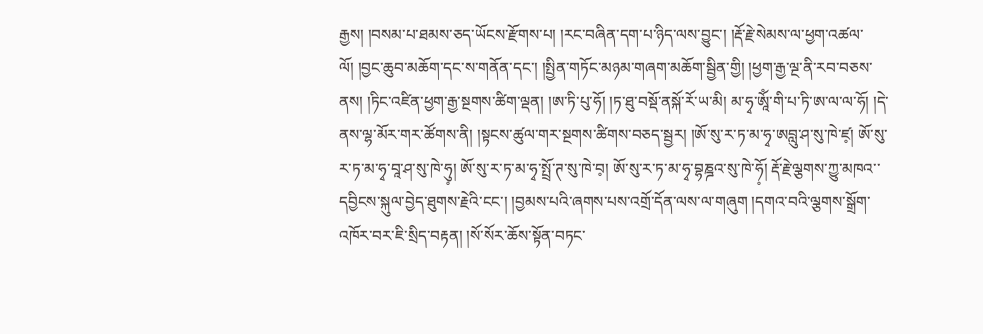རྒྱས། །བསམ་པ་ཐམས་ཅད་ཡོངས་རྫོགས་པ། །རང་བཞིན་དག་པ་ཉིད་ལས་བྱུང་། །རྡོ་རྗེ་སེམས་ལ་ཕྱག་འཚལ་ལོ། །བྱང་ཆུབ་མཆོག་དང་ས་གནོན་དང་། །སྤྱིན་གཏོང་མཉམ་གཞག་མཆོག་སྦྱིན་གྱི། །ཕྱག་རྒྱ་ལྔ་ནི་རབ་བཅས་ནས། །ཏིང་འཛིན་ཕྱག་རྒྱ་སྔགས་ཚིག་ལྡན། །ཨ་ཏི་པུ་ཧོ། །ཏ་ཐུ་བསྡོ་ནསྐོ་རོ་ཡ་མི། མ་ཧྭ་ཨཱོཾ་གི་པ་ཏི་ཨ་ལ་ལ་ཧོ། །དེ་ནས་ལྷ་མོར་གར་ཚོགས་ནི། །སྟངས་ཚུལ་གར་སྔགས་ཚིགས་བཅད་སྦྱར། །ཨོ་སུ་ར་ཏ་མ་ཧྭ་ཨབླུ་ཤ་སུ་ཁེ་ཛ༷། ཨོ་སུ་ར་ཏ་མ་ཧྭ་བཱ་ཤ་སུ་ཁེ་ཧུ༷། ཨོ་སུ་ར་ཏ་མ་ཧྭ་སྤྲོ་ཊ་སུ་ཁེ་བ༷། ཨོ་སུ་ར་ཏ་མ་ཧྭ་བྷཎྜའ་སུ་ཁེ་ཧོ༷། རྡོ་རྗེ་ལྕགས་ཀྱུ་མཁའ་་དབྱིངས་སྐུལ་བྱེད་ཐུགས་རྗེའི་ངང་། །བྱམས་པའི་ཞགས་པས་འགྲོ་དོན་ལས་ལ་གཞུག །དགའ་བའི་ལྕགས་སྒྲོག་འཁོར་བར་ཇི་སྲིད་བརྟན། །སོ་སོར་ཆོས་སྟོན་བཏང་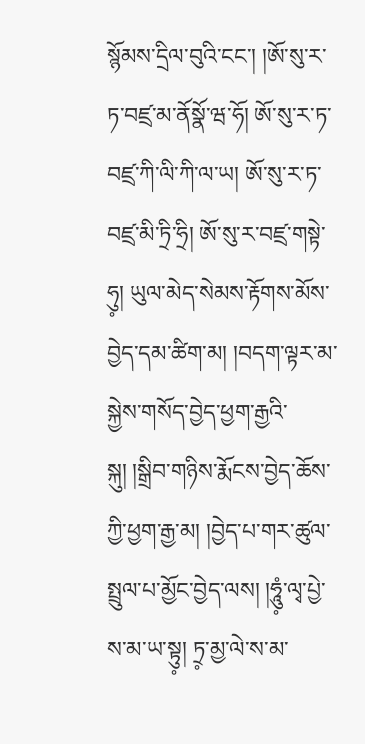སྙོམས་དྲིལ་བུའི་ངང་། །ཨོ་སུ་ར་ཏ་བཛྲ་མ་ནོསྣོ་ཝ་ཧོ། ཨོ་སུ་ར་ཏ་བཛྲ་ཀི་ལི་ཀི་ལ་ཡ། ཨོ་སུ་ར་ཏ་བཛྲ་མི་ཏྲི་ཧྲི། ཨོ་སུ་ར་བཛྲ་གསྟེ་ཧུ༷། ཡུལ་མེད་སེམས་རྟོགས་མོས་བྱེད་དམ་ཚིག་མ། །བདག་ལྟར་མ་སྐྱེས་གསོད་བྱེད་ཕྱག་རྒྱའི་སྐུ། །སྒྲིབ་གཉིས་རྨོངས་བྱེད་ཆོས་ཀྱི་ཕྱག་རྒྱ་མ། །བྱེད་པ་གར་ཚུལ་སྤྲུལ་པ་མྱོང་བྱེད་ལས། །ཧཱུཾ༷་ལྭ་པྱེ་ས་མ་ཡ་སྟུ༷། ཏྲ༷་མྱ་ལེ་ས་མ་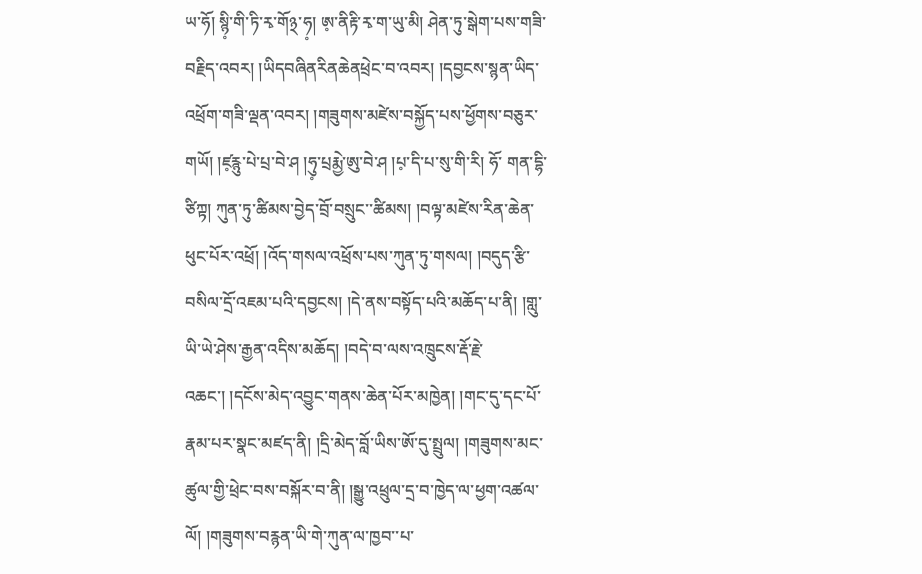ཡ་ཧོ། སྙི༷་གི་ཏི་རྭ་གོ྅་ཧ༷། ཨ༷་ནིརྟི་རྭ་ག་ཡུ་མི། ཤེན་ཏུ་སྒེག་པས་གཟི་བརྗིད་འབར། །ཡིདབཞིནརིནཆེནཕྲེང་བ་འབར། །དབྱངས་སྙན་ཡིད་འཕྲོག་གཟི་ལྡན་འབར། །གཟུགས་མཛེས་བསྐྱོད་པས་ཕྱོགས་བཅུར་གཡོ། །ཛ༷རྙུ་པེ་པྲ་བེ་ཤ །ཧུ༷་པྲརྨྱེ་ཨུ་བེ་ཤ །པ༷་དི་པ་སུ་གི་རི། ཧོ་ གན་དྷི་ཙིཀྟ། ཀུན་ཏུ་ཚིམས་བྱེད་བྲོ་བསྲུང་་ཚིམས། །བལྟ་མཛེས་རིན་ཆེན་ཕུང་པོར་འཕྲོ། །འོད་གསལ་འཕྲོས་པས་ཀུན་ཏུ་གསལ། །བདུད་རྩི་བསིལ་དྲོ་འཇམ་པའི་དབྱངས། །དེ་ནས་བསྟོད་པའི་མཆོད་པ་ནི། །གླུ་ཡི་ཡེ་ཤེས་རྒྱན་འདིས་མཆོད། །བདེ་བ་ལས་འཁྲུངས་རྡོ་རྗེ་འཆང་། །དངོས་མེད་འབྱུང་གནས་ཆེན་པོར་མཁྱེན། །གང་དུ་དང་པོ་རྣམ་པར་སྣང་མཛད་ནི། །དྲི་མེད་བློ་ཡིས་ཨོ་དུ་སྤྲུལ། །གཟུགས་མང་ཚུལ་གྱི་ཕྲེང་བས་བསྐོར་བ་ནི། །སྒྱུ་འཕྲུལ་དྲ་བ་ཁྱེད་ལ་ཕྱག་འཚལ་ལོ། །གཟུགས་བརྙན་ཡི་གེ་ཀུན་ལ་ཁྱབ་་པ་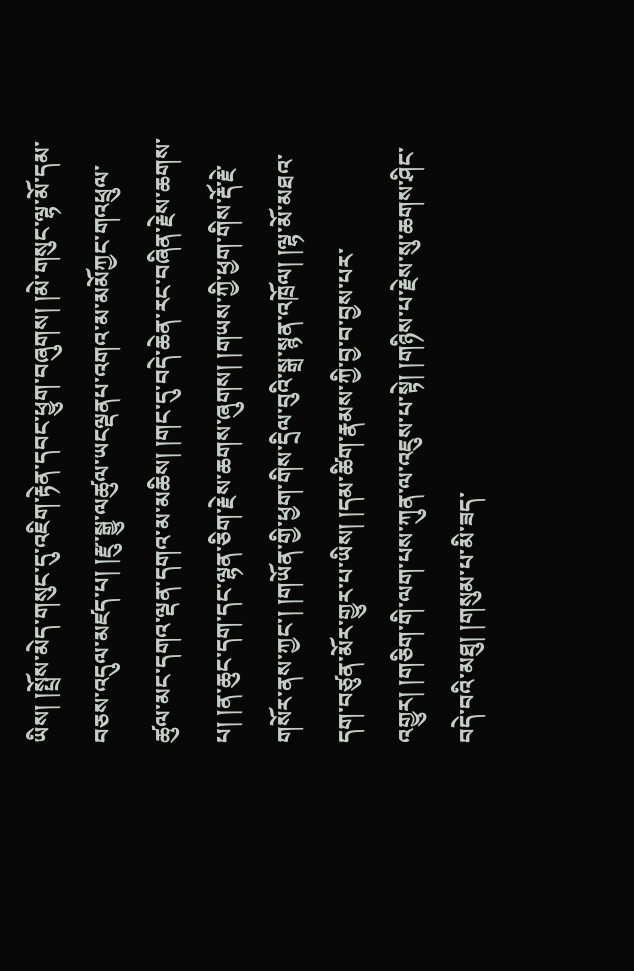ཡིས། །སྤྲོས་མེད་གསུང་དུ་འཇིག་རྟེན་དབང་ཕྱུག་བཞུགས། །མེ་གསུང་ལྷ་མོ་དམ་བཅས་འདུལ་མཛད་པ། །རྫུ་སྒྱུ་ལཚུལ་ཡངལྡནཔ་འགའ་མ་མམོཀྱང་གའཕྲུལ་ཚུལ་མང་དགའ་ལྡན་དགའ་མ་མཆིས། །གང་དུ་བདེ་ཆེན་རང་བཞིན་རྗེས་ཆགས་པ། །ན་ཆུང་དག་དང་ལྷན་ཅིག་རྗེས་ཆགས་ཞུགས། །གཡས་ཀྱི་ཕྱག་གིས་རྡོ་རྗེ་གསོར་ནས་ཀྱང་། །གཡོན་གྱི་ཕྱག་གིས་དྲིལ་བུའི་སྒྲ་སྙན་འཁྲོལ། །ལྷ་མོ་མཐའ་དག་བཙུན་མོར་གྱུར་པ་ཡིས། །དམ་ཚིག་རྣམས་ཀྱི་བྱ་བ་བྱས་པར་འགྱུར། །གཅིག་གི་ལག་པས་ཀུན་ལ་འཇུས་པ་སྟེ། །གཉིས་པ་རྗེས་སུ་ཆགས་ཤིང་བདེ་བའི་མཐུ། །གསུམ་པ་མི་ཟད་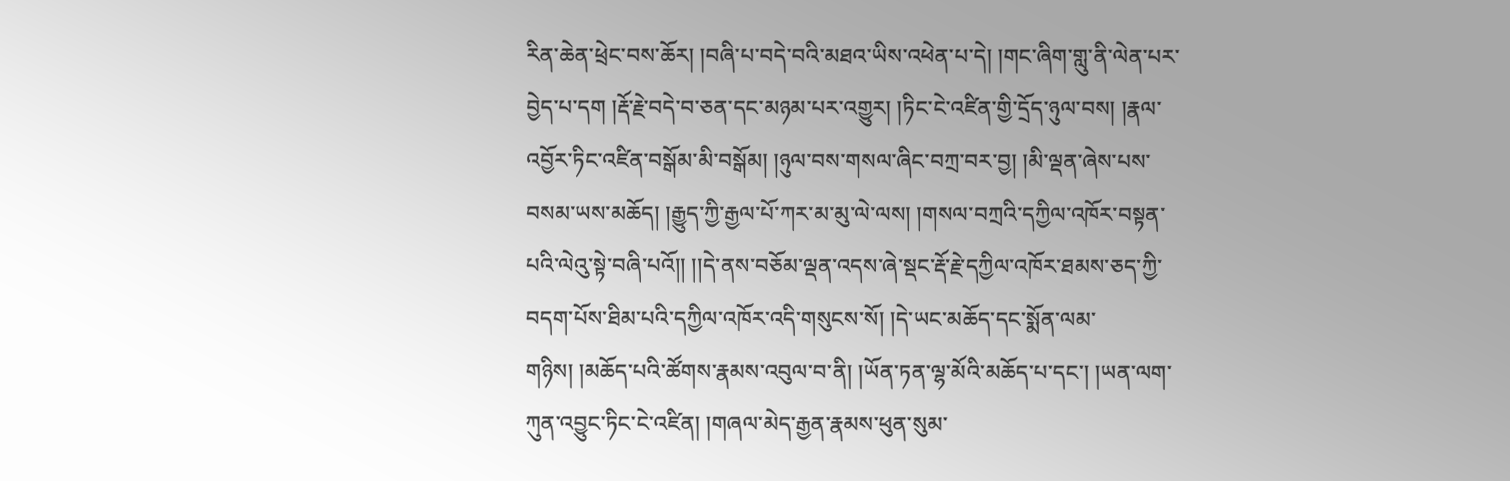རིན་ཆེན་ཕྲེང་བས་ཆོར། །བཞི་པ་བདེ་བའི་མཐའ་ཡིས་འཕེན་པ་དེ། །གང་ཞིག་གླུ་ནི་ལེན་པར་བྱེད་པ་དག །རྡོ་རྗེ་བདེ་བ་ཅན་དང་མཉམ་པར་འགྱུར། །ཏིང་ངེ་འཛིན་གྱི་དྲོད་ཉུལ་བས། །རྣལ་འབྱོར་ཏིང་འཛིན་བསྒོམ་མི་བསྒོམ། །ཉུལ་བས་གསལ་ཞིང་བཀྲ་བར་བྱ། །མི་ལྡན་ཞེས་པས་བསམ་ཡས་མཆོད། །རྒྱུད་ཀྱི་རྒྱལ་པོ་ཀར་མ་མུ་ལེ་ལས། །གསལ་བཀྲའི་དཀྱིལ་འཁོར་བསྟན་པའི་ལེའུ་སྟེ་བཞི་པའོ།། །།དེ་ནས་བཅོམ་ལྡན་འདས་ཞེ་སྡང་རྡོ་རྗེ་དཀྱིལ་འཁོར་ཐམས་ཅད་ཀྱི་བདག་པོས་ཐིམ་པའི་དཀྱིལ་འཁོར་འདི་གསུངས་སོ། །དེ་ཡང་མཆོད་དང་སྨོན་ལམ་གཉིས། །མཆོད་པའི་ཚོགས་རྣམས་འབུལ་བ་ནི། །ཡོན་ཏན་ལྷ་མོའི་མཆོད་པ་དང་། །ཡན་ལག་ཀུན་འབྱུང་ཏིང་ངེ་འཛིན། །གཞལ་མེད་རྒྱན་རྣམས་ཕུན་སུམ་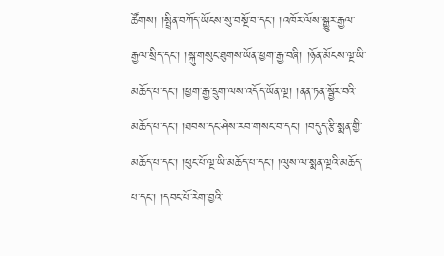ཚོགས། །སྤྲིན་བཀོད་ཡོངས་སུ་བསྔོ་བ་དང་། །འཁོར་ལོས་སྒྱུར་རྒྱལ་རྒྱལ་སྲིད་དང་། །སྐུ་གསུང་ཐུགས་ཡོན་ཕྱག་རྒྱ་བཞི། །ཉོན་མོངས་ལྔ་ཡི་མཆོད་པ་དང་། །ཕྱག་རྒྱ་དྲུག་ལས་འདོད་ཡོན་ལྔ། །ནན་ཏན་སྦྱོར་བའི་མཆོད་པ་དང་། །ཐབས་དང་ཤེས་རབ་གསང་བ་དང་། །བདུད་རྩི་སྨན་གྱི་མཆོད་པ་དང་། །ཕུང་པོ་ལྔ་ཡི་མཆོད་པ་དང་། །ལུས་ལ་སྨན་ལྔའི་མཆོད་པ་དང་། །དབང་པོ་རེག་བྱའི་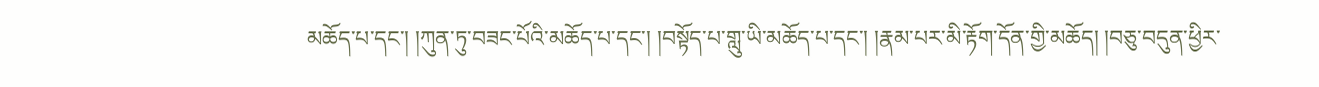མཆོད་པ་དང་། །ཀུན་ཏུ་བཟང་པོའི་མཆོད་པ་དང་། །བསྟོད་པ་གླུ་ཡི་མཆོད་པ་དང་། །རྣམ་པར་མི་རྟོག་དོན་གྱི་མཆོད། །བཅུ་བདུན་ཕྱིར་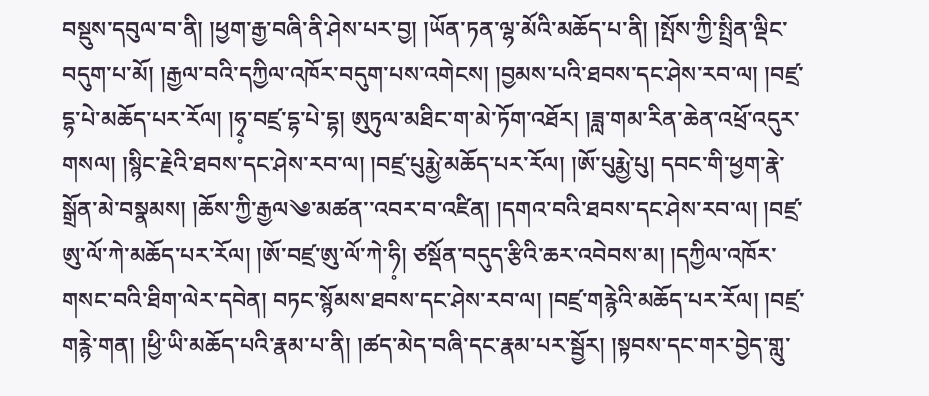བསྡུས་དབུལ་བ་ནི། །ཕྱག་རྒྱ་བཞི་ནི་ཤེས་པར་བྱ། །ཡོན་ཏན་ལྷ་མོའི་མཆོད་པ་ནི། །སྤོས་ཀྱི་སྤྲིན་ལྡིང་བདུག་པ་མོ། །རྒྱལ་བའི་དཀྱིལ་འཁོར་བདུག་པས་འགེངས། །བྱམས་པའི་ཐབས་དང་ཤེས་རབ་ལ། །བཛྲ་དྷ་པེ་མཆོད་པར་རོལ། །ཧྭ༷་བཛྲ་དྷ་པེ་དྷ། ཨུཏུལ་མཐིང་ག་མེ་ཏོག་འཐོར། །ཟླ་གམ་རིན་ཆེན་འཕྲོ་འདུར་གསལ། །སྙིང་རྗེའི་ཐབས་དང་ཤེས་རབ་ལ། །བཛྲ་པུརྨྱེ་མཆོད་པར་རོལ། །ཨོ་པུརྨྱེ་པུ། དབང་གི་ཕྱག་རྣེ་སྒྲོན་མེ་བསྣམས། །ཆོས་ཀྱི་རྒྱལ༄་མཚན་་འབར་བ་འཛིན། །དགའ་བའི་ཐབས་དང་ཤེས་རབ་ལ། །བཛྲ་ཨུ་ལོ་ཀེ་མཆོད་པར་རོལ། །ཨོ་བཛྲ་ཨུ་ལོ་ཀེ་ཧི༷། ཙསྡོན་བདུད་རྩིའི་ཆར་འབེབས་མ། །དཀྱིལ་འཁོར་གསང་བའི་ཐིག་ལེར་དབེན། བཏང་སྙོམས་ཐབས་དང་ཤེས་རབ་ལ། །བཛྲ་གརྙེའི་མཆོད་པར་རོལ། །བཛྲ་གརྙེ་གན། །ཕྱི་ཡི་མཆོད་པའི་རྣམ་པ་ནི། །ཚད་མེད་བཞི་དང་རྣམ་པར་སྦྱོར། །སྟབས་དང་གར་བྱེད་གླུ་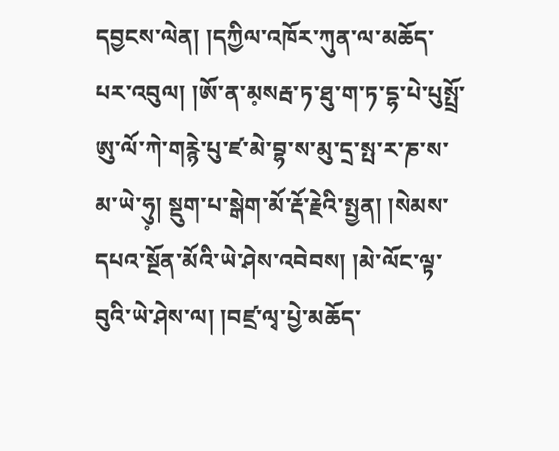དབྱངས་ལེན། །དཀྱིལ་འཁོར་ཀུན་ལ་མཆོད་པར་འབུལ། །ཨོ་ན་མ༷སརྦ་ཏ་ཐུ་ག་ཏ་དྷ་པེ་པུསྤྲོ་ཨུ་ལོ་ཀེ་གརྙེ་པུ་ཛ་མེ་བྷ་ས་མུ་དྲ་སྤ་ར་ཎ་ས་མ་ཡེ་ཧུ༷། སྡུག་པ་སྒེག་མོ་རྡོ་རྗེའི་སྤྱན། །སེམས་དཔའ་སྔོན་མོའི་ཡེ་ཤེས་འབེབས། །མེ་ལོང་ལྟ་བུའི་ཡེ་ཤེས་ལ། །བཛྲ་ལྭ་པྱེ་མཆོད་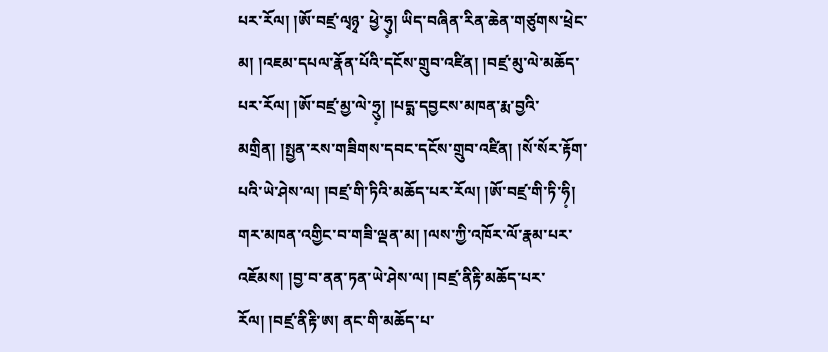པར་རོལ། །ཨོ་བཛྲ་ལྭཉྭ་ ཕྱེ་ཧུ༷། ཡིད་བཞིན་རིན་ཆེན་གཙུགས་ཕྲེང་མ། །འཇམ་དཔལ་རྣོན་པོའི་དངོས་གྲུབ་འཛིན། །བཛྲ་མུ་ལེ་མཆོད་པར་རོལ། །ཨོ་བཛྲ་མྱ་ལེ་ཧྲུ༷། །པདྨ་དབྱངས་མཁན་རྨ་བྱའི་མགྲིན། །སྤྱན་རས་གཟིགས་དབང་དངོས་གྲུབ་འཛིན། །སོ་སོར་རྟོག་པའི་ཡེ་ཤེས་ལ། །བཛྲ་གི་ཏིའི་མཆོད་པར་རོལ། །ཨོ་བཛྲ་གི་ཏི་ཧི༷། གར་མཁན་འགྱིང་བ་གཟི་ལྡན་མ། །ལས་ཀྱི་འཁོར་ལོ་རྣམ་པར་འཇོམས། །བྱ་བ་ནན་ཏན་ཡེ་ཤེས་ལ། །བཛྲ་ནིརྟི་མཆོད་པར་རོལ། །བཛྲ་ནིརྟི་ཨ། ནང་གི་མཆོད་པ་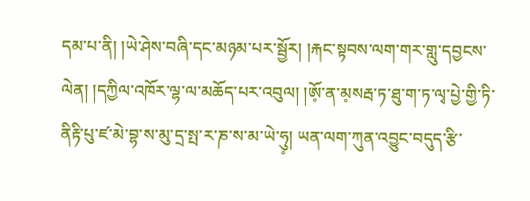དམ་པ་ནི། །ཡེ་ཤེས་བཞི་དང་མཉམ་པར་སྦྱོར། །རྐང་སྟབས་ལག་གར་གླུ་དབྱངས་ལེན། །དཀྱིལ་འཁོར་ལྷ་ལ་མཆོད་པར་འབུལ། །ཨོ༷་ན་མ༷སརྦ་ཏ་ཐུ་ག་ཏ་ལྭ་པྱེ་གྱི་ཏི་ནིརྟི་པུ་ཛ་མེ་བྷ་ས་མུ་དྲ་སྤ་ར་ཎ་ས་མ་ཡེ་ཧུ༷། ཡན་ལག་ཀུན་འབྱུང་བདུད་རྩི་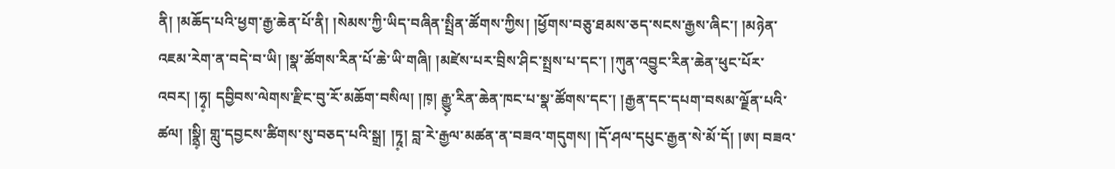ནི། །མཆོད་པའི་ཕྱག་རྒྱ་ཆེན་པོ་ནི། །སེམས་ཀྱི་ཡིད་བཞིན་སྤྲིན་ཚོགས་ཀྱིས། །ཕྱོགས་བཅུ་ཐམས་ཅད་སངས་རྒྱས་ཞིང་། །མཉེན་འཇམ་རེག་ན་བདེ་བ་ཡི། །སྣ་ཚོགས་རིན་པོ་ཆེ་ཡི་གཞི། །མཛེས་པར་བྲིས་ཤིང་སྤྲས་པ་དང་། །ཀུན་འབྱུང་རིན་ཆེན་ཕུང་པོར་འབར། །ཧྭ༷། དབྱིབས་ལེགས་རྫིང་བུ་རོ་མཆོག་བསིལ། །ཁ༷། རྒྱུ༷་རིན་ཆེན་ཁང་པ་སྣ་ཚོགས་དང་། །རྒྱན་དང་དཔག་བསམ་ལྗོན་པའི་ཚལ། །སྣྲི༷། གླུ་དབྱངས་ཚིགས་སུ་བཅད་པའི་སྒྲ། །ཏཱ༷། བླ་རེ་རྒྱལ་མཚན་ན་བཟའ་གདུགས། །དོ་ཤལ་དཔུང་རྒྱན་སེ་མོ་དོ། །ཨ། བཟའ་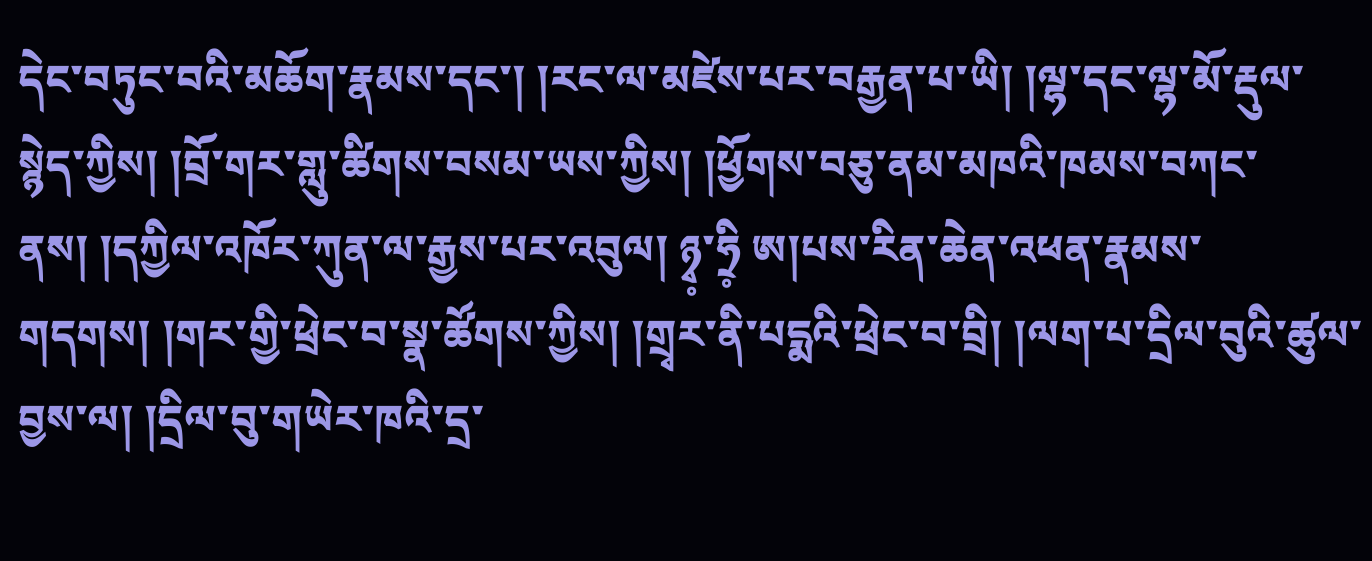དེང་བཏུང་བའི་མཆོག་རྣམས་དང་། །རང་ལ་མཛེས་པར་བརྒྱན་པ་ཡི། །ལྷ་དང་ལྷ་མོ་རྡུལ་སྙེད་ཀྱིས། །བྲོ་གར་གླུ་ཚིགས་བསམ་ཡས་ཀྱིས། །ཕྱོགས་བཅུ་ནམ་མཁའི་ཁམས་བཀང་ནས། །དཀྱིལ་འཁོར་ཀུན་ལ་རྒྱས་པར་འབུལ། ཉྭ༷་ཧྲི༷ ཨ།པས་རིན་ཆེན་འཕན་རྣམས་གདགས། །གར་གྱི་ཕྲེང་བ་སྣ་ཚོགས་ཀྱིས། །གྲྭར་ནི་པདྨའི་ཕྲེང་བ་བྲི། །ལག་པ་དྲིལ་བུའི་ཚུལ་བྱས་ལ། །དྲིལ་བུ་གཡེར་ཁའི་དྲ་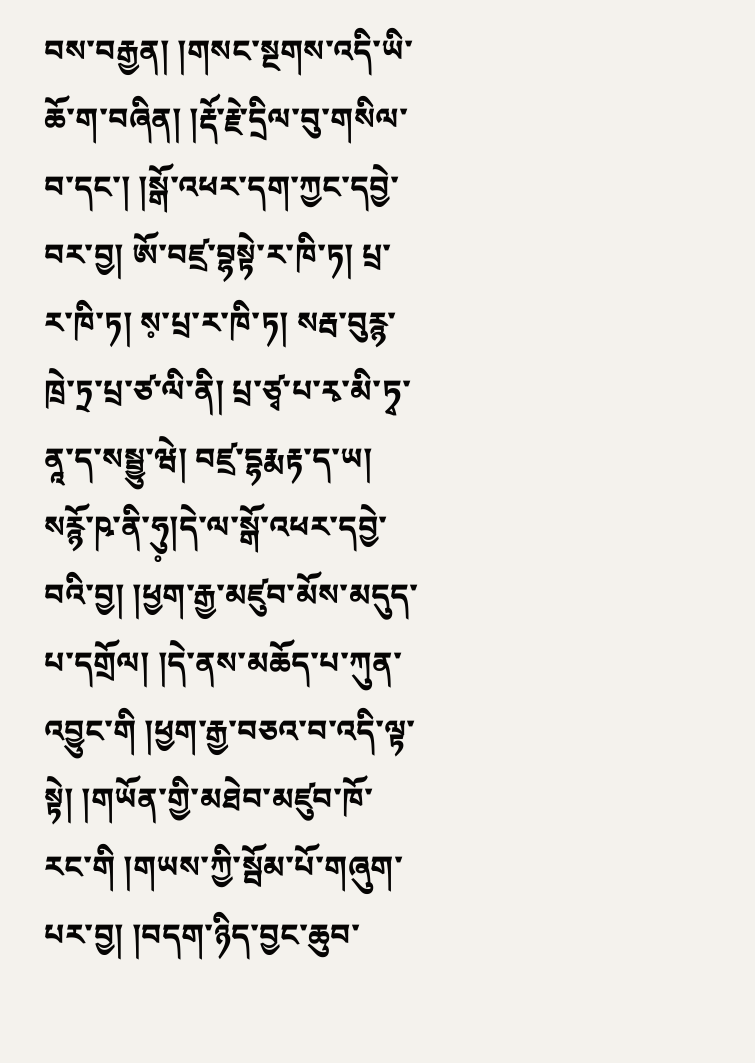བས་བརྒྱན། །གསང་སྔགས་འདི་ཡི་ཆོ་ག་བཞིན། །རྡོ་རྗེ་དྲིལ་བུ་གསིལ་བ་དང་། །སྒོ་འཕར་དག་ཀྱང་དབྱེ་བར་བྱ། ཨོ་བཛྲ་བྷསྟེ་ར་ཁི་ཏ། པྲ་ར་ཁི་ཏ། ས༷་པྲ་ར་ཁི་ཏ། སརྦ་བུརྙ་ཁྲེ་ཏྲ་པྲ་ཙ་ལི་ནི། པྲ་ཙྭ་པ་རྭ་མི་ཏྭ་ནཱ་ད་སསྦྱུ་ཝེ། བཛྲ་དྷརྨརྟ་ད་ཡ། སརྙོ་ཥ་ནི་ཧུ༷།དེ་ལ་སྒོ་འཕར་དབྱེ་བའི་བྱ། །ཕྱག་རྒྱ་མཛུབ་མོས་མདུད་པ་དགྲོལ། །དེ་ནས་མཆོད་པ་ཀུན་འབྱུང་གི །ཕྱག་རྒྱ་བཅའ་བ་འདི་ལྟ་སྟེ། །གཡོན་གྱི་མཐེབ་མཛུབ་ཁོ་རང་གི །གཡས་ཀྱི་སྦོམ་པོ་གཞུག་པར་བྱ། །བདག་ཉིད་བྱང་ཆུབ་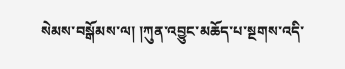སེམས་བསྒོམས་ལ། །ཀུན་འབྱུང་མཆོད་པ་སྔགས་འདི་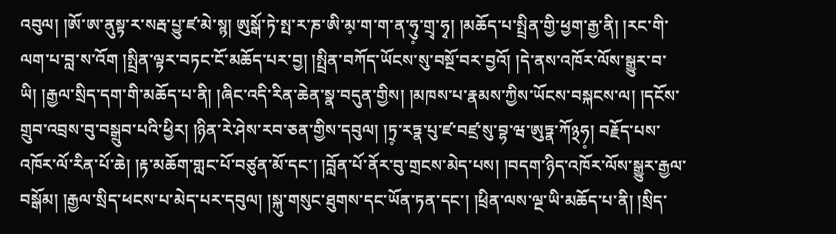འབུལ། །ཨོ་ཨ་ནུསྟ་ར་སརྦ་པྱུ་ཛ་མེ་སྙ། ཨུསྒོ་ཏེ་སྤ་ར་ཎ་ཨི་མ༷་ག་ག་ན་ཧུ༷་གྲྭ་ཧྭ། །མཆོད་པ་སྤྲིན་གྱི་ཕྱག་རྒྱ་ནི། །རང་གི་ལག་པ་བླ་ས་འོག །སྤྲིན་ལྟར་བཏང་ངོ་མཆོད་པར་བྱ། །སྤྲིན་བཀོད་ཡོངས་སུ་བསྔོ་བར་བྱའོ། །དེ་ནས་འཁོར་ལོས་སྒྱུར་བ་ཡི། །རྒྱལ་སྲིད་དག་གི་མཆོད་པ་ནི། །ཞིང་འདི་རིན་ཆེན་སྣ་བདུན་གྱིས། །མཁས་པ་རྣམས་ཀྱིས་ཡོངས་བསྐངས་ལ། །དངོས་གྲུབ་འབྲས་བུ་བསྒྲུབ་པའི་ཕྱིར། །ཉིན་རེ་ཤེས་རབ་ཅན་གྱིས་དབུལ། །ཏྲ༷་རཏྣ་པུ་ཛ་བཛྲ་སུ་བྷ་ཝ་ཨུཏྣ་ཀོ྅ཧ༷། བརྗོད་པས་འཁོར་ལོ་རིན་པོ་ཆེ། །རྟ་མཆོག་གླང་པོ་བཙུན་མོ་དང་། །བློན་པོ་ནོར་བུ་གྲངས་མེད་པས། །བདག་ཉིད་འཁོར་ལོས་སྒྱུར་རྒྱལ་བསྒོམ། །རྒྱལ་སྲིད་ཕངས་པ་མེད་པར་དབུལ། །སྐུ་གསུང་ཐུགས་དང་ཡོན་ཏན་དང་། །ཕྲིན་ལས་ལྔ་ཡི་མཆོད་པ་ནི། །སྲིད་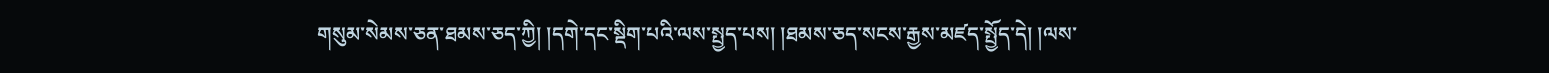གསུམ་སེམས་ཅན་ཐམས་ཅད་ཀྱི། །དགེ་དང་སྡིག་པའི་ལས་སྤྱད་པས། །ཐམས་ཅད་སངས་རྒྱས་མཛད་སྤྱོད་དེ། །ལས་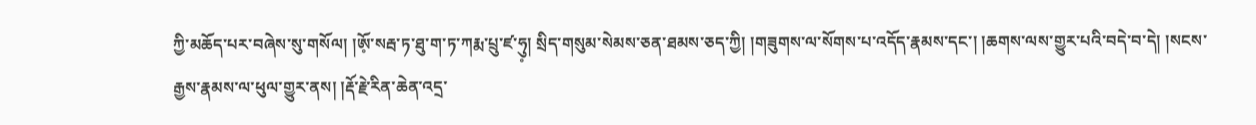ཀྱི་མཆོད་པར་བཞེས་སུ་གསོལ། །ཨོ༷་སརྦ་ཏ་ཐུ་ག་ཏ་ཀརྨ་པྲུ་ཛ་ཧུ༷། སྲིད་གསུམ་སེམས་ཅན་ཐམས་ཅད་ཀྱི། །གཟུགས་ལ་སོགས་པ་འདོད་རྣམས་དང་། །ཆགས་ལས་གྱུར་པའི་བདེ་བ་དེ། །སངས་རྒྱས་རྣམས་ལ་ཕུལ་གྱུར་ནས། །རྡོ་རྗེ་རིན་ཆེན་འདྲ་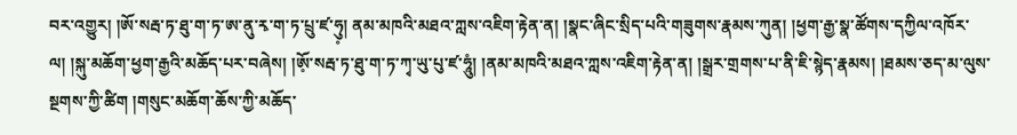བར་འགྱུར། །ཨོ་སརྦ་ཏ་ཐུ་ག་ཏ་ཨ་ནུ་རྭ་ག་ཏ་པྲུ་ཛ་ཧུ༷། ནམ་མཁའི་མཐའ་ཀླས་འཇིག་རྟེན་ན། །སྣང་ཞིང་སྲིད་པའི་གཟུགས་རྣམས་ཀུན། །ཕྱག་རྒྱ་སྣ་ཚོགས་དཀྱིལ་འཁོར་ལ། །སྐུ་མཆོག་ཕྱག་རྒྱའི་མཆོད་པར་བཞེས། །ཨོ༷་སརྦ་ཏ་ཐུ་ག་ཏ་ཀྭ་ཡུ་པུ་ཛ་ཧཱུཾ། །ནམ་མཁའི་མཐའ་ཀླས་འཇིག་རྟེན་ན། །སྒྲར་གྲགས་པ་ནི་ཇི་སྙེད་རྣམས། །ཐམས་ཅད་མ་ལུས་སྔགས་ཀྱི་ཚིག །གསུང་མཆོག་ཆོས་ཀྱི་མཆོད་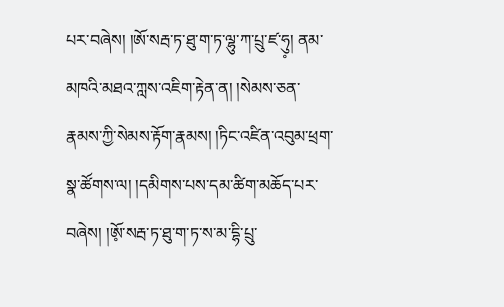པར་བཞེས། །ཨོ་སརྦ་ཏ་ཐུ་ག་ཏ་ལྷུ་ཀ་པྲུ་ཛ་ཧུ༷། ནམ་མཁའི་མཐའ་ཀླས་འཇིག་རྟེན་ན། །སེམས་ཅན་རྣམས་ཀྱི་སེམས་རྟོག་རྣམས། །ཏིང་འཛིན་འབུམ་ཕྲག་སྣ་ཚོགས་ལ། །དམིགས་པས་དམ་ཚིག་མཆོད་པར་བཞེས། །ཨོ༷་སརྦ་ཏ་ཐུ་ག་ཏ་ས་མ་དྷི་པྲུ་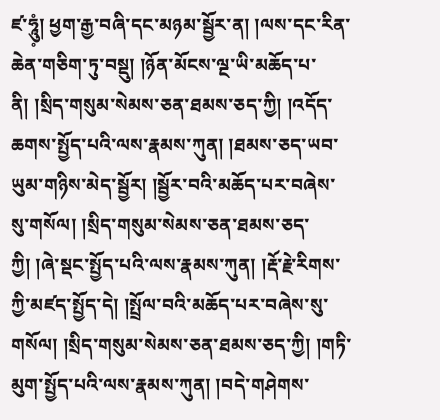ཛ་ཧཱུཾ༷། ཕྱག་རྒྱ་བཞི་དང་མཉམ་སྦྱོར་ན། །ལས་དང་རིན་ཆེན་གཅིག་ཏུ་བསྡུ། །ཉོན་མོངས་ལྔ་ཡི་མཆོད་པ་ནི། །སྲིད་གསུམ་སེམས་ཅན་ཐམས་ཅད་ཀྱི། །འདོད་ཆགས་སྤྱོད་པའི་ལས་རྣམས་ཀུན། །ཐམས་ཅད་ཡབ་ཡུམ་གཉིས་མེད་སྦྱོར། །སྦྱོར་བའི་མཆོད་པར་བཞེས་སུ་གསོལ། །སྲིད་གསུམ་སེམས་ཅན་ཐམས་ཅད་ཀྱི། །ཞེ་སྡང་སྤྱོད་པའི་ལས་རྣམས་ཀུན། །རྡོ་རྗེ་རིགས་ཀྱི་མཛད་སྤྱོད་དེ། །སྤྲོལ་བའི་མཆོད་པར་བཞེས་སུ་གསོལ། །སྲིད་གསུམ་སེམས་ཅན་ཐམས་ཅད་ཀྱི། །གཏི་མུག་སྤྱོད་པའི་ལས་རྣམས་ཀུན། །བདེ་གཤེགས་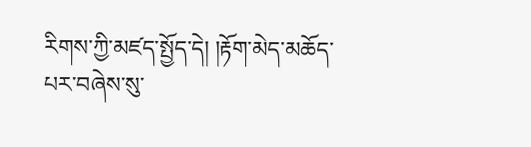རིགས་ཀྱི་མཛད་སྤྱོད་དེ། །རྟོག་མེད་མཆོད་པར་བཞེས་སུ་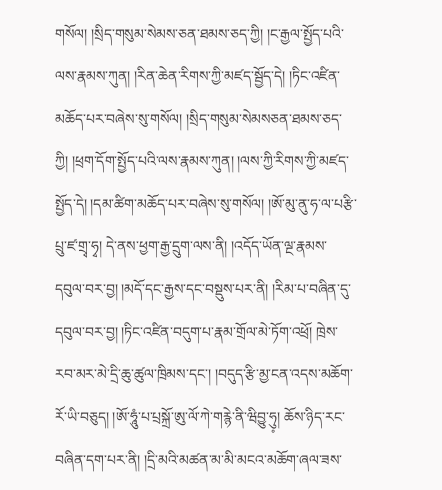གསོལ། །སྲིད་གསུམ་སེམས་ཅན་ཐམས་ཅད་ཀྱི། །ང་རྒྱལ་སྤྱོད་པའི་ལས་རྣམས་ཀུན། །རིན་ཆེན་རིགས་ཀྱི་མཛད་སྦྱོད་དེ། །ཏིང་འཛིན་མཆོད་པར་བཞེས་སུ་གསོལ། །སྲིད་གསུམ་སེམསཅན་ཐམས་ཅད་ཀྱི། །ཕྲག་དོག་སྤྱོད་པའི་ལས་རྣམས་ཀུན། །ལས་ཀྱི་རིགས་ཀྱི་མཛད་སྤྱོད་དེ། །དམ་ཚིག་མཆོད་པར་བཞེས་སུ་གསོལ། །ཨོ་མུ་ནུ་ཧ་ལ་པརྩི་པྲུ་ཛ་གྲྭ་ཧྭ། དེ་ནས་ཕྱག་རྒྱ་དྲུག་ལས་ནི། །འདོད་ཡོན་ལྔ་རྣམས་དབུལ་བར་བྱ། །མདོ་དང་རྒྱས་དང་བསྡུས་པར་ནི། །རིམ་པ་བཞིན་དུ་དབུལ་བར་བྱ། །ཏིང་འཛིན་བདུག་པ་རྣམ་གྲོལ་མེ་ཏོག་འཕྲོ། ཁྲེས་རབ་མར་མེ་དྲི་ཆུ་ཚུལ་ཁྲིམས་དང་། །བདུད་རྩི་མྱ་ངན་འདས་མཆོག་རོ་ཡི་བཅུད། །ཨོ་ཧཱུཾ་པ་པྲསྐྲོ་ཨུ་ལོ་ཀེ་གརྙེ་ནི་ཝིབྱུ་ཧུ༷། ཆོས་ཉིད་རང་བཞིན་དག་པར་ནི། །དྲི་མའི་མཚན་མ་མི་མངའ་མཆོག་ཞལ་ཟས་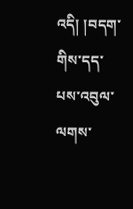འདི། །བདག་གིས་དད་པས་འབུལ་ལགས་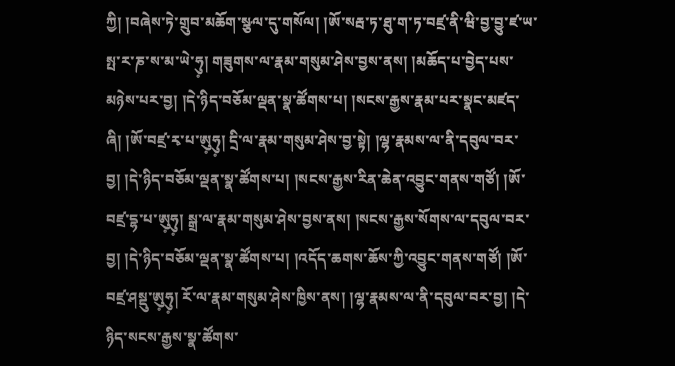ཀྱི། །བཞེས་ཏེ་གྲུབ་མཆོག་སྩལ་དུ་གསོལ། །ཨོ་སརྦ་ཏ་ཐུ་ག་ཏ་བཛྲ་ནི་ཝི་བྱ་བྱུ་ཛ་ཡ་སྤ་ར་ཎ་ས་མ་ཡེ་ཧུ༷། གཟུགས་ལ་རྣམ་གསུམ་ཤེས་བྱས་ནས། །མཆོད་པ་བྱེད་པས་མཉེས་པར་བྱ། །དེ་ཉིད་བཅོམ་ལྡན་སྣ་ཚོགས་པ། །སངས་རྒྱས་རྣམ་པར་སྣང་མཛད་ཞི། །ཨོ་བཛྲ་རྭ་པ་ཨུ༷ཧུ༷། དྲི་ལ་རྣམ་གསུམ་ཤེས་བྱ་སྟེ། །ལྷ་རྣམས་ལ་ནི་དབུལ་བར་བྱ། །དེ་ཉིད་བཅོམ་ལྡན་སྣ་ཚོགས་པ། །སངས་རྒྱས་རིན་ཆེན་འབྱུང་གནས་གཙོ། །ཨོ་བཛྲ་དྷ་པ་ཨུ༷ཧུ༷། སྒྲ་ལ་རྣམ་གསུམ་ཤེས་བྱས་ནས། །སངས་རྒྱས་སོགས་ལ་དབུལ་བར་བྱ། །དེ་ཉིད་བཅོམ་ལྡན་སྣ་ཚོགས་པ། །འདོད་ཆགས་ཆོས་ཀྱི་འབྱུང་གནས་གཙོ། །ཨོ་བཛྲ་ཤསྡུ་ཨུ༷ཧུ༷། རོ་ལ་རྣམ་གསུམ་ཤེས་ཁྱིས་ནས། །ལྷ་རྣམས་ལ་ནི་དབུལ་བར་བྱ། །དེ་ཉིད་སངས་རྒྱས་སྣ་ཚོགས་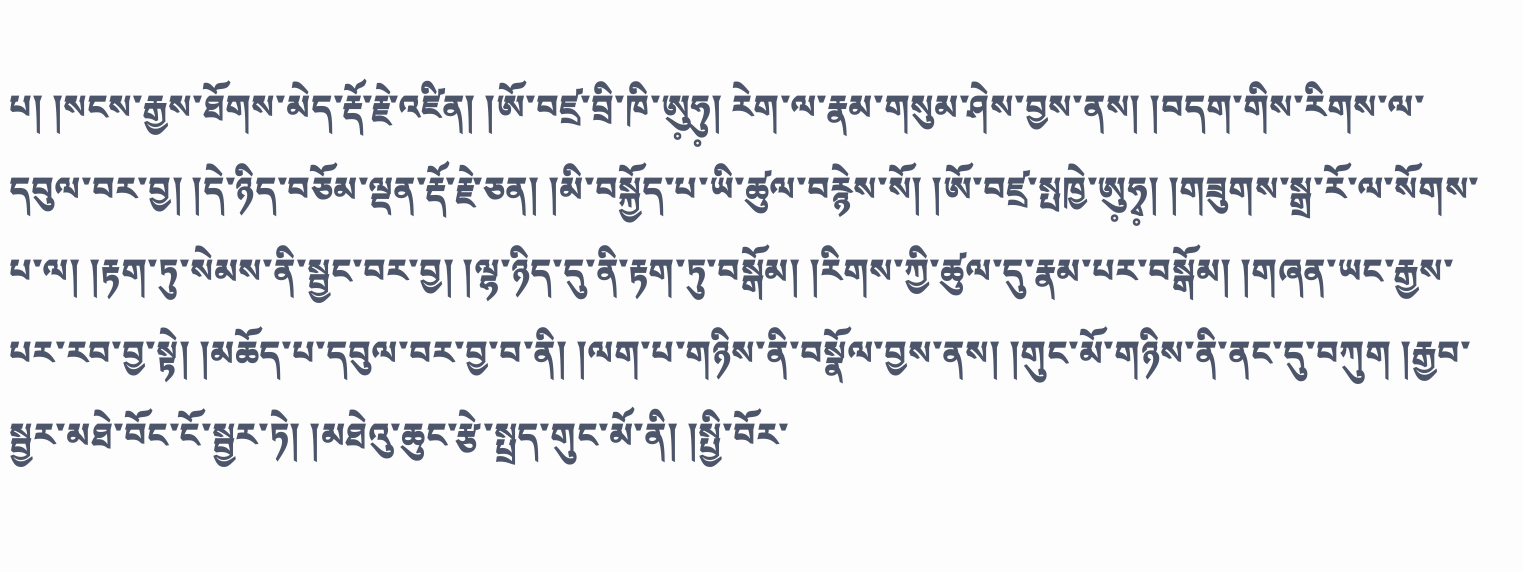པ། །སངས་རྒྱས་ཐོགས་མེད་རྡོ་རྗེ་འཛིན། །ཨོ་བཛྲ་བྲི་ཁི་ཨུ༷ཧུ༷། རེག་ལ་རྣམ་གསུམ་ཤེས་བྱས་ནས། །བདག་གིས་རིགས་ལ་དབུལ་བར་བྱ། །དེ་ཉིད་བཅོམ་ལྡན་རྡོ་རྗེ་ཅན། །མི་བསྐྱོད་པ་ཡི་ཚུལ་བརྙེས་སོ། །ཨོ་བཛྲ་སྤཁྱེ་ཨུ༷ཧྭ༷། །གཟུགས་སྒྲ་རོ་ལ་སོགས་པ་ལ། །རྟག་ཏུ་སེམས་ནི་སྦྱང་བར་བྱ། །ལྷ་ཉིད་དུ་ནི་རྟག་ཏུ་བསྒོམ། །རིགས་ཀྱི་ཚུལ་དུ་རྣམ་པར་བསྒོམ། །གཞན་ཡང་རྒྱས་པར་རབ་བྱ་སྟེ། །མཆོད་པ་དབུལ་བར་བྱ་བ་ནི། །ལག་པ་གཉིས་ནི་བསྣོལ་བྱས་ནས། །གུང་མོ་གཉིས་ནི་ནང་དུ་བཀུག །རྒྱབ་སྦྱར་མཐེ་བོང་ངོ་སྦྱར་ཏེ། །མཐེའུ་ཆུང་རྩེ་སྤྲད་གུང་མོ་ནི། །སྤྱི་བོར་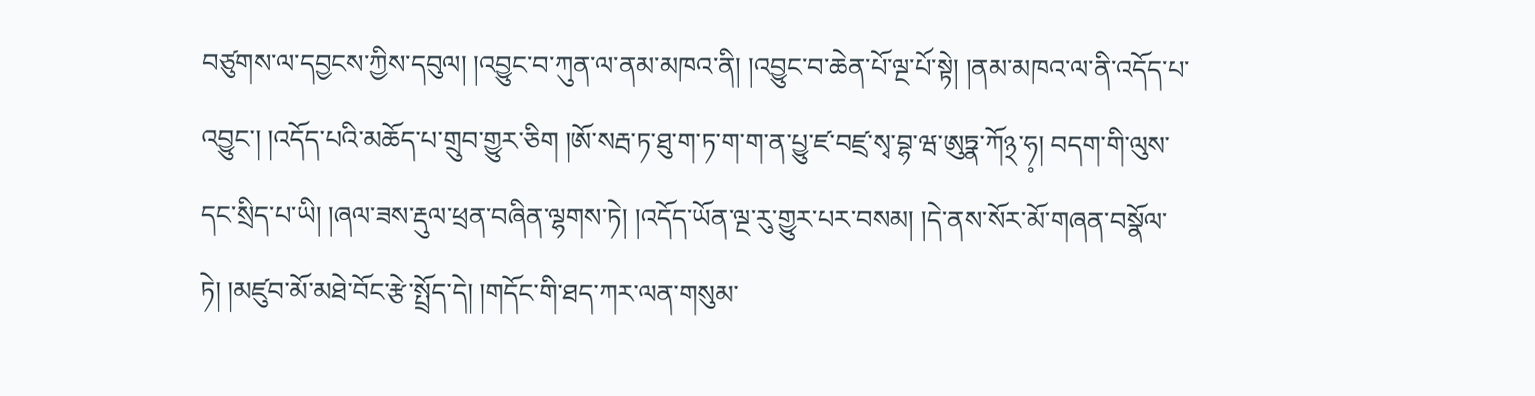བཙུགས་ལ་དབྱངས་ཀྱིས་དབུལ། །འབྱུང་བ་ཀུན་ལ་ནམ་མཁའ་ནི། །འབྱུང་བ་ཆེན་པོ་ལྔ་པོ་སྟེ། །ནམ་མཁའ་ལ་ནི་འདོད་པ་འབྱུང་། །འདོད་པའི་མཆོད་པ་གྲུབ་གྱུར་ཅིག །ཨོ་སརྦ་ཏ་ཐུ་ག་ཏ་ག་ག་ན་པྱུ་ཛ་བཛྲ་སྭ་བྷ་ཝ་ཨུཏྣ་ཀོ྅་ཧ༷། བདག་གི་ལུས་དང་སྲིད་པ་ཡི། །ཞལ་ཟས་རྡུལ་ཕྲན་བཞིན་ལྷགས་ཏེ། །འདོད་ཡོན་ལྔ་རུ་གྱུར་པར་བསམ། །དེ་ནས་སོར་མོ་གཞན་བསྣོལ་ཏེ། །མཛུབ་མོ་མཐེ་བོང་རྩེ་སྤྲོད་དེ། །གདོང་གི་ཐད་ཀར་ལན་གསུམ་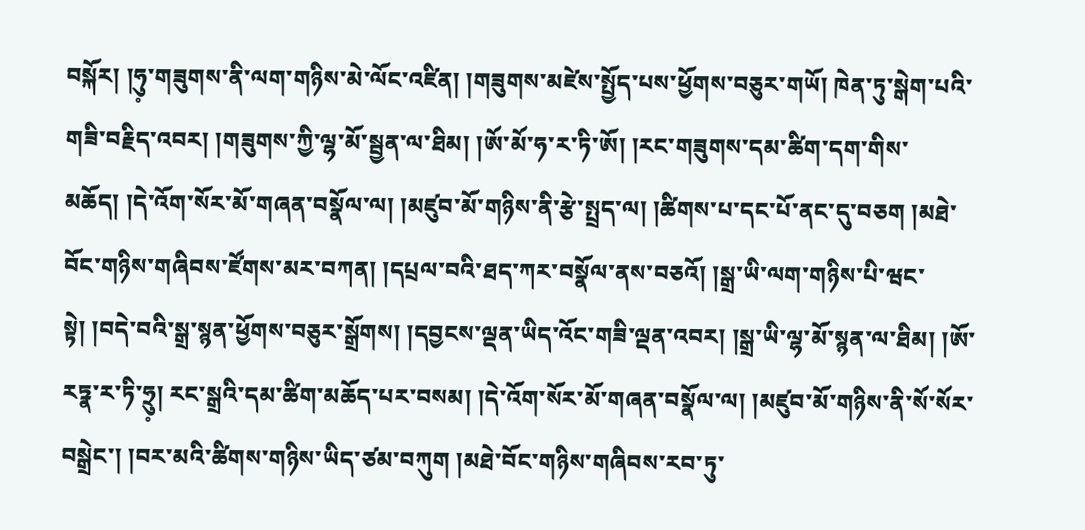བསྐོར། །ཧུ༷་གཟུགས་ནི་ལག་གཉིས་མེ་ལོང་འཛིན། །གཟུགས་མཛེས་སྤྱོད་པས་ཕྱོགས་བཅུར་གཡོ། ཁེན་ཏུ་སྒེག་པའི་གཟི་བརྗིད་འབར། །གཟུགས་ཀྱི་ལྷ་མོ་སྦྱན་ལ་ཐིམ། །ཨོ་མོ་ཧ་ར་ཏི་ཨོ། །རང་གཟུགས་དམ་ཚིག་དག་གིས་མཆོད། །དེ་འོག་སོར་མོ་གཞན་བསྣོལ་ལ། །མཛུབ་མོ་གཉིས་ནི་རྩེ་སྤྲད་ལ། །ཚིགས་པ་དང་པོ་ནང་དུ་བཅག །མཐེ་བོང་གཉིས་གཞིབས་ཛོགས་མར་བཀན། །དཔྲལ་བའི་ཐད་ཀར་བསྣོལ་ནས་བཅའོ། །སྒྲ་ཡི་ལག་གཉིས་པི་ཝང་སྟེ། །བདེ་བའི་སྒྲ་སྙན་ཕྱོགས་བཅུར་སྒྲོགས། །དབྱངས་ལྡན་ཡིད་འོང་གཟི་ལྡན་འབར། །སྒྲ་ཡི་ལྷ་མོ་སྙན་ལ་ཐིམ། །ཨོ་རཏྣ་ར་ཏི་ཧྲུ༷། རང་སྒྲའི་དམ་ཚིག་མཆོད་པར་བསམ། །དེ་འོག་སོར་མོ་གཞན་བསྣོལ་ལ། །མཛུབ་མོ་གཉིས་ནི་སོ་སོར་བསྒྲེང་། །བར་མའི་ཚིགས་གཉིས་ཡིད་ཙམ་བཀུག །མཐེ་བོང་གཉིས་གཞིབས་རབ་ཏུ་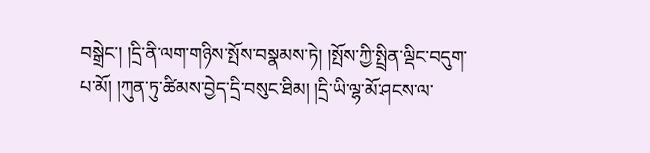བསྒྲེང་། །དྲི་ནི་ལག་གཉིས་སྤོས་བསྣམས་ཏེ། །སྤོས་ཀྱི་སྤྲིན་ལྡིང་བདུག་པ་མོ། །ཀུན་ཏུ་ཚིམས་བྱེད་དྲི་བསུང་ཐིམ། །དྲི་ཡི་ལྷ་མོ་ཤངས་ལ་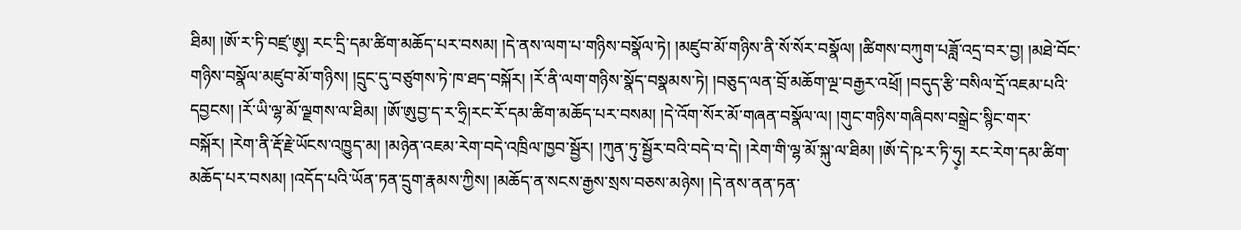ཐིམ། །ཨོ་ར་ཏི་བཛྲ་ཨུ༷། རང་དྲི་དམ་ཚིག་མཆོད་པར་བསམ། །དེ་ནས་ལག་པ་གཉིས་བསྣོལ་ཏེ། །མཛུབ་མོ་གཉིས་ནི་སོ་སོར་བསྣོལ། །ཚིགས་བཀུག་པཟློ་འདྲ་བར་བྱ། །མཐེ་བོང་གཉིས་བསྣོལ་མཛུབ་མོ་གཉིས། །དྲུང་དུ་བཙུགས་ཏེ་ཁ་ཐད་བསྐོར། །རོ་ནི་ལག་གཉིས་སྣོད་བསྣམས་ཏེ། །བཅུད་ལན་བྲོ་མཆོག་ལྔ་བརྒྱར་འཕྲོ། །བདུད་རྩི་བསིལ་དྲོ་འཇམ་པའི་དབྱངས། །རོ་ཡི་ལྷ་མོ་ལྗགས་ལ་ཐིམ། །ཨོ་ཨུབྱ་ད་ར་ཧྲི།རང་རོ་དམ་ཚིག་མཆོད་པར་བསམ། །དེ་འོག་སོར་མོ་གཞན་བསྣོལ་ལ། །གུང་གཉིས་གཞིབས་བསྒྲེང་སྙིང་གར་བསྐོར། །རེག་ནི་རྡོ་རྗེ་ཡོངས་འཁྱུད་མ། །མཉེན་འཇམ་རེག་བདེ་འཁྲིལ་ཁྱབ་སྦྱོར། །ཀུན་ཏུ་སྦྱོར་བའི་བདེ་བ་དེ། །རེག་གི་ལྷ་མོ་སྐུ་ལ་ཐིམ། །ཨོ་དེ་ཥ་ར་ཏི་ཧུ༷། རང་རེག་དམ་ཚིག་མཆོད་པར་བསམ། །འདོད་པའི་ཡོན་ཏན་དྲུག་རྣམས་ཀྱིས། །མཆོད་ན་སངས་རྒྱས་སྲས་བཅས་མཉེས། །དེ་ནས་ནན་ཏན་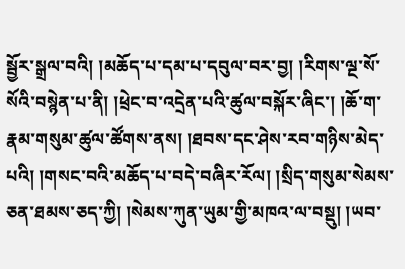སྦྱོར་སྒྲལ་བའི། །མཆོད་པ་དམ་པ་དབུལ་བར་བྱ། །རིགས་ལྔ་སོ་སོའི་བསྙེན་པ་ནི། །ཕྲེང་བ་འདྲེན་པའི་ཚུལ་བསྐོར་ཞིང་། །ཆོ་ག་རྣམ་གསུམ་ཚུལ་ཚོགས་ནས། །ཐབས་དང་ཤེས་རབ་གཉིས་མེད་པའི། །གསང་བའི་མཆོད་པ་བདེ་བཞིར་རོལ། །སྲིད་གསུམ་སེམས་ཅན་ཐམས་ཅད་ཀྱི། །སེམས་ཀུན་ཡུམ་གྱི་མཁའ་ལ་བསྡུ། །ཡབ་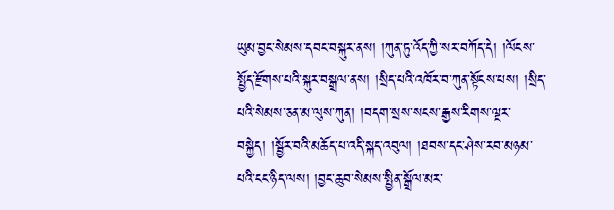ཡུམ་བྱང་སེམས་དབང་བསྐུར་ནས། །ཀུན་ཏུ་འོད་ཀྱི་སར་བཀོད་དེ། །ལོངས་སྤྱོད་རྫོགས་པའི་སྐུར་བསྒྲལ་ནས། །སྲིད་པའི་འཁོར་བ་ཀུན་སྟོངས་པས། །སྲིད་པའི་སེམས་ཅན་མ་ལུས་ཀུན། །བདག་སྲས་སངས་རྒྱས་རིགས་ལྔར་བསྐྱེད། །སྦྱོར་བའི་མཆོད་པ་འདི་སྐད་འབུལ། །ཐབས་དང་ཤེས་རབ་མཉམ་པའི་ངང་ཉིད་ལས། །བྱང་ཆུབ་སེམས་སྤྱིན་སྒྲོལ་མར་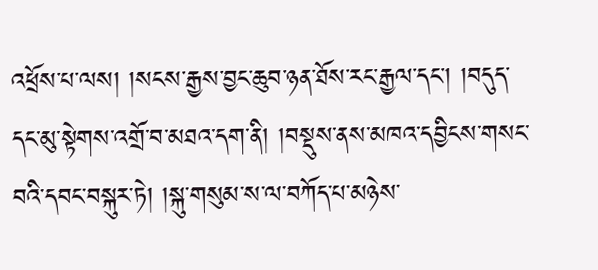འཕྲོས་པ་ལས། །སངས་རྒྱས་བྱང་ཆུབ་ཉན་ཐོས་རང་རྒྱལ་དང་། །བདུད་དང་མུ་སྟེགས་འགྲོ་བ་མཐའ་དག་ནི། །བསྡུས་ནས་མཁའ་དབྱིངས་གསང་བའི་དབང་བསྐུར་ཏེ། །སྐུ་གསུམ་ས་ལ་བཀོད་པ་མཉེས་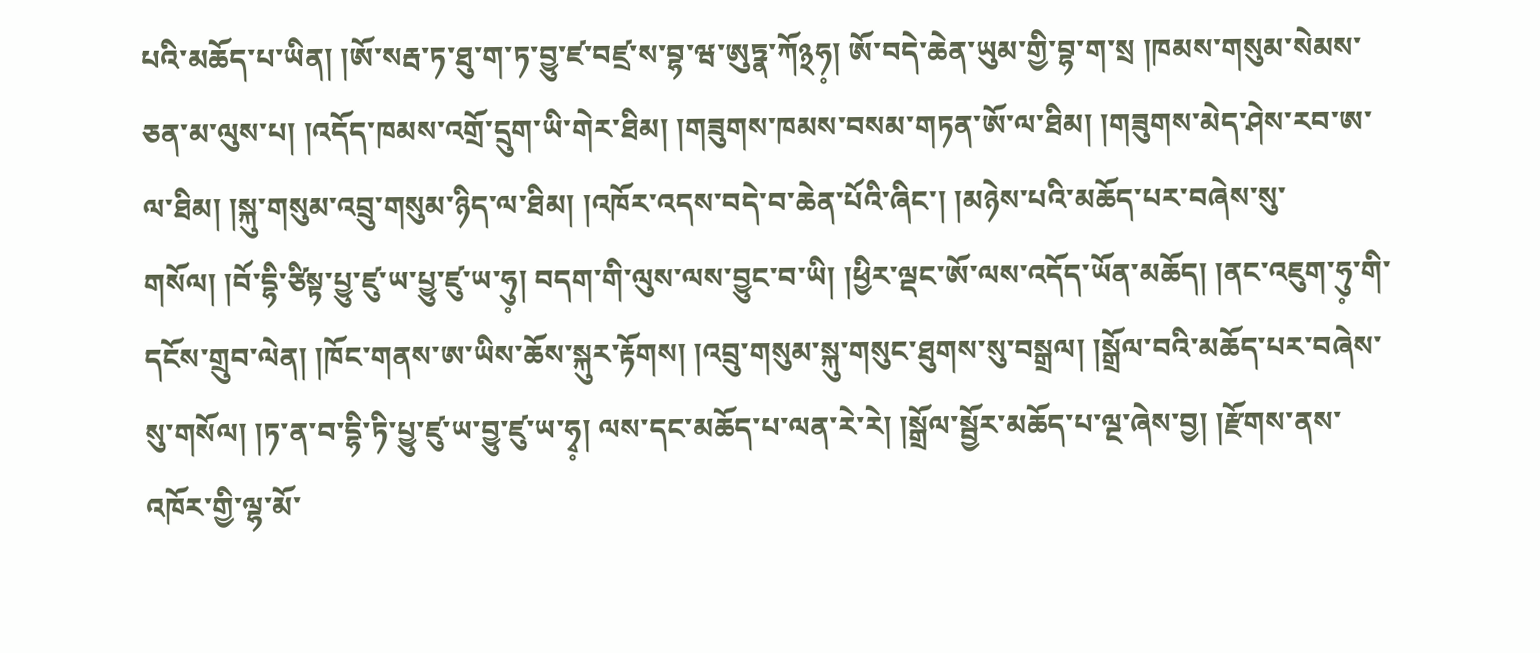པའི་མཆོད་པ་ཡིན། །ཨོ་སརྦ་ཏ་ཐུ་ག་ཏ་བྱུ་ཛ་བཛྲ་ས་བྷ་ཝ་ཨུཏྣ་ཀོ྅ཧ༷། ཨོ་བདེ་ཆེན་ཡུམ་གྱི་བྷ་ག་སྲ །ཁམས་གསུམ་སེམས་ཅན་མ་ལུས་པ། །འདོད་ཁམས་འགྲོ་དྲུག་ཡི་གེར་ཐིམ། །གཟུགས་ཁམས་བསམ་གཏན་ཨོ་ལ་ཐིམ། །གཟུགས་མེད་ཤེས་རབ་ཨ་ལ་ཐིམ། །སྐུ་གསུམ་འབྲུ་གསུམ་ཉིད་ལ་ཐིམ། །འཁོར་འདས་བདེ་བ་ཆེན་པོའི་ཞིང་། །མཉེས་པའི་མཆོད་པར་བཞེས་སུ་གསོལ། །བོ་དྷི་ཙིསྟ་པྱུ་ཛུ་ཡ་པྱུ་ཛུ་ཡ་ཧུ༷། བདག་གི་ལུས་ལས་བྱུང་བ་ཡི། །ཕྱིར་ལྡང་ཨོ་ལས་འདོད་ཡོན་མཆོད། །ནང་འཇུག་ཧུ༷་གི་དངོས་གྲུབ་ལེན། །ཁོང་གནས་ཨ་ཡིས་ཆོས་སྐུར་རྟོགས། །འབྲུ་གསུམ་སྐུ་གསུང་ཐུགས་སུ་བསྒྲལ། །སྒྲོལ་བའི་མཆོད་པར་བཞེས་སུ་གསོལ། །ཏ་ན་བ་དྷི་ཏི་པྱུ་ཛུ་ཡ་བྱུ་ཛུ་ཡ་ཧྭ༷། ལས་དང་མཆོད་པ་ལན་རེ་རེ། །སྒྲོལ་སྦྱོར་མཆོད་པ་ལྔ་ཞེས་བྱ། །རྫོགས་ནས་འཁོར་གྱི་ལྷ་མོ་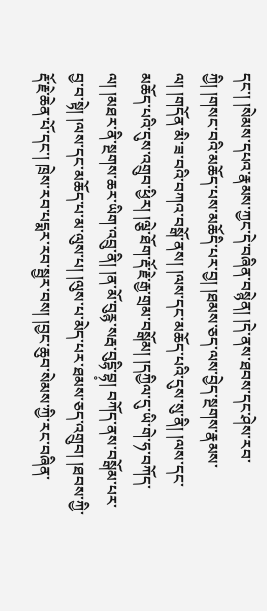དང་། །སེམས་དཔའ་རྣམས་ཀྱང་དེ་བཞིན་བསྙེན། །དེ་ནས་ཐབས་དང་ཤེས་རབ་ཀྱི། །གསང་བའི་མཆོད་པས་མཆོདི་པར་བྱ། །ཐམས་ཅད་ལས་བྱེད་སྔགས་རྣམས་ལ། །གདོན་མི་ཟ་བའི་བཀའ་བསྒོ་ནས། །ལས་དང་མཆོད་པའི་དུས་སུ་ནི། །ལས་དང་མཆོད་པའི་དུས་འགྲུབ་ཕྱིར། །ལྕེ་ཐོག་རྡོ་རྗེ་རྒྱ་གྲམ་བསྒོམ། །དཀྱིལ་དུ་ཡི་གེ་ཧ་བཀོད་ལ། །མཐར་ནི་སྔགས་ཆར་ཡིག་འབྲུ་ནི། །ན་མོ་བུརྙ་སརྦ་བུདྷི་བྷ༷། བཀོད་ནས་བསྒོམ་པར་བྱ་བ་སྟེ། །ལས་དང་མཆོད་པ་མ་ལུས་པ། །ལུས་པ་མེད་པར་ཐམས་ཅད་འགྲུབ། །ཐབས་ཀྱི་རྡོ་རྗེ་ཆེན་པོ་དང་། ཁྲེས་རབ་པདྨར་རབ་སྦྱར་བས། །བྱང་ཆུབ་སེམས་ཀྱི་རང་བཞིན་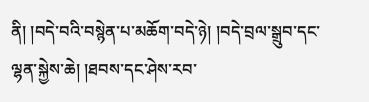ནི། །བདེ་བའི་བསྙེན་པ་མཆོག་བདེ་ཉེ། །བདེ་བྲལ་སྒྲུབ་དང་ལྷན་སྐྱེས་ཆེ། །ཐབས་དང་ཤེས་རབ་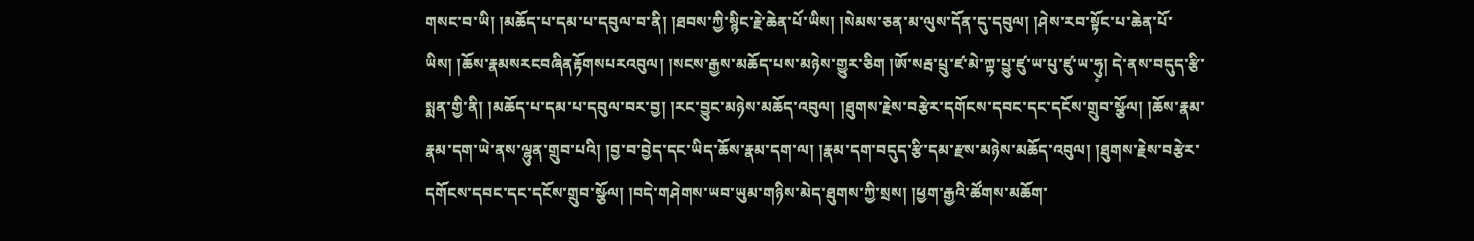གསང་བ་ཡི། །མཆོད་པ་དམ་པ་དབུལ་བ་ནི། །ཐབས་ཀྱི་སྙིང་རྗེ་ཆེན་པོ་ཡིས། །སེམས་ཅན་མ་ལུས་དོན་དུ་དབུལ། །ཤེས་རབ་སྟོང་པ་ཆེན་པོ་ཡིས། །ཆོས་རྣམསརངབཞིནརྟོགསཔརའབུལ། །སངས་རྒྱས་མཆོད་པས་མཉེས་གྱུར་ཅིག །ཨོ་སརྦ་པྲུ་ཛ་མེ་ཀྟ་པྱུ་ཛུ་ཡ་པུ་ཛུ་ཡ་ཧུ༷། དེ་ནས་བདུད་རྩི་སྨན་གྱི་ནི། །མཆོད་པ་དམ་པ་དབུལ་བར་བྱ། །རང་བྱུང་མཉེས་མཆོད་འབུལ། །ཐུགས་རྗེས་བརྩེར་དགོངས་དབང་དང་དངོས་གྲུབ་སྩོལ། །ཆོས་རྣམ་རྣམ་དག་ཡེ་ནས་ལྷུན་གྲུབ་པའི། །བྱ་བ་བྱེད་དང་ཡིད་ཆོས་རྣམ་དག་ལ། །རྣམ་དག་བདུད་རྩི་དམ་རྫས་མཉེས་མཆོད་འབུལ། །ཐུགས་རྗེས་བརྩེར་དགོངས་དབང་དང་དངོས་གྲུབ་སྩོལ། །བདེ་གཤེགས་ཡབ་ཡུམ་གཉིས་མེད་ཐུགས་ཀྱི་སྲས། །ཕྱག་རྒྱའི་ཚོགས་མཆོག་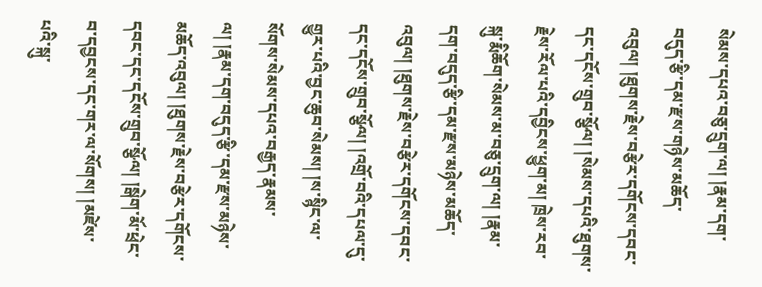སེམས་དཔའ་བཅུ་དྲུག་ལ། །རྣམ་དག་བདུད་རྩི་དམ་རྫས་གཉེས་མཆོད་འབུལ། །ཐུགས་རྗེས་བརྩེར་དགོངས་དབང་དང་དངོས་གྲུབ་སྩོལ། །སེམས་དཔའི་ཐུགས་རྗེས་རོལ་པའི་དབྱིངས་ཕྱུག་མ། ཁྲེས་རབ་སྐུ་རྨིཆོག་སེམས་མ་བཅུ་དྲུག་ལ། །རྣམ་དག་བདུད་རྩི་དམ་རྫས་མཉེས་མཆོད་འབུལ། །ཐུགས་རྗེས་བརྩེར་དགོངས་དབང་དང་དངོས་གྲུབ་སྩོལ། །འགྲོ་བའི་དཔལ་དུ་གྱུར་པའི་བྱང་ཆུབ་སེམས། །ས་སྙིང་ལ་སོགས་སེམས་དཔའ་བརྒྱད་རྣམས་ལ། །རྣམ་དག་བདུད་རྩི་དམ་རྫས་མཉེས་མཆོད་འབུལ། །ཐུགས་རྗེས་བརྩེར་དགོངས་དབང་དང་དངོས་གྲུབ་སྩོལ། །སྒེག་མོ་ཕྲེང་བ་དབྱངས་དང་གར་ལ་སོགས། །མཛེས་པའི་སྐུ་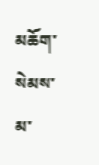མཆོག་སེམས་མ་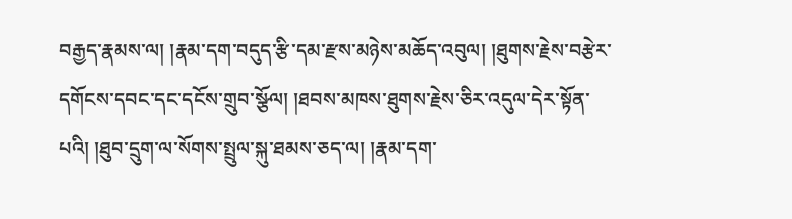བརྒྱད་རྣམས་ལ། །རྣམ་དག་བདུད་རྩི་དམ་རྫས་མཉེས་མཆོད་འབུལ། །ཐུགས་རྗེས་བརྩེར་དགོངས་དབང་དང་དངོས་གྲུབ་སྩོལ། །ཐབས་མཁས་ཐུགས་རྗེས་ཅིར་འདུལ་དེར་སྟོན་པའི། །ཐུབ་དྲུག་ལ་སོགས་སྤྲུལ་སྐུ་ཐམས་ཅད་ལ། །རྣམ་དག་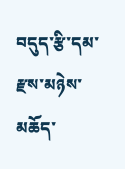བདུད་རྩི་དམ་རྫས་མཉེས་མཆོད་